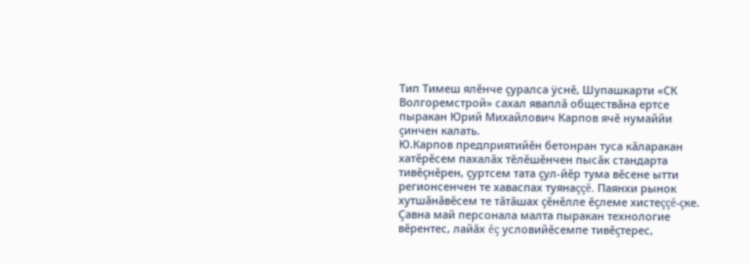Тип Тимеш ялĕнче çуралса ÿснĕ, Шупашкарти «СК Волгоремстрой» сахал яваплă обществăна ертсе пыракан Юрий Михайлович Карпов ячĕ нумаййи çинчен калать.
Ю.Карпов предприятийĕн бетонран туса кăларакан хатĕрĕсем пахалăх тĕлĕшĕнчен пысăк стандарта тивĕçнĕрен, çуртсем тата çул-йĕр тума вĕсене ытти регионсенчен те хаваспах туянаççĕ. Паянхи рынок хутшăнăвĕсем те тăтăшах çĕнĕлле ĕçлеме хистеççĕ-çке. Çавна май персонала малта пыракан технологие вĕрентес, лайăх ĕç условийĕсемпе тивĕçтерес,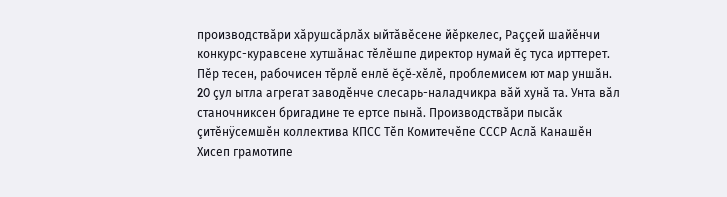производствăри хăрушсăрлăх ыйтăвĕсене йĕркелес, Раççей шайĕнчи конкурс-куравсене хутшăнас тĕлĕшпе директор нумай ĕç туса ирттерет. Пĕр тесен, рабочисен тĕрлĕ енлĕ ĕçĕ-хĕлĕ, проблемисем ют мар уншăн. 20 çул ытла агрегат заводĕнче слесарь-наладчикра вăй хунă та. Унта вăл станочниксен бригадине те ертсе пынă. Производствăри пысăк çитĕнÿсемшĕн коллектива КПСС Тĕп Комитечĕпе СССР Аслă Канашĕн Хисеп грамотипе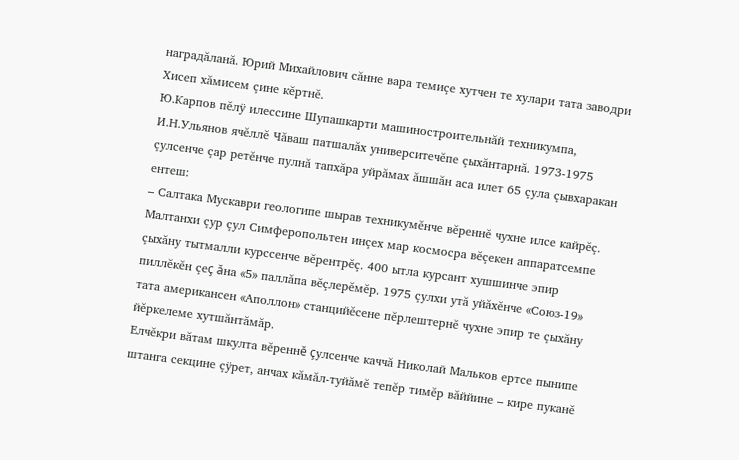наградăланă. Юрий Михайлович сăнне вара темиçе хутчен те хулари тата заводри Хисеп хăмисем çине кĕртнĕ.
Ю.Карпов пĕлÿ илессине Шупашкарти машиностроительнăй техникумпа, И.Н.Ульянов ячĕллĕ Чăваш патшалăх университечĕпе çыхăнтарнă. 1973-1975 çулсенче çар ретĕнче пулнă тапхăра уйрăмах ăшшăн аса илет 65 çула çывхаракан ентеш:
– Салтака Мускаври геологипе шырав техникумĕнче вĕреннĕ чухне илсе кайрĕç. Малтанхи çур çул Симферопольтен инçех мар космосра вĕçекен аппаратсемпе çыхăну тытмалли курссенче вĕрентрĕç. 400 ытла курсант хушшинче эпир пиллĕкĕн çеç ăна «5» паллăпа вĕçлерĕмĕр. 1975 çулхи утă уйăхĕнче «Союз-19» тата американсен «Аполлон» станцийĕсене пĕрлештернĕ чухне эпир те çыхăну йĕркелеме хутшăнтăмăр.
Елчĕкри вăтам шкулта вĕреннĕ çулсенче каччă Николай Мальков ертсе пынипе штанга секцине çÿрет, анчах кăмăл-туйăмĕ тепĕр тимĕр вăййине – кире пуканĕ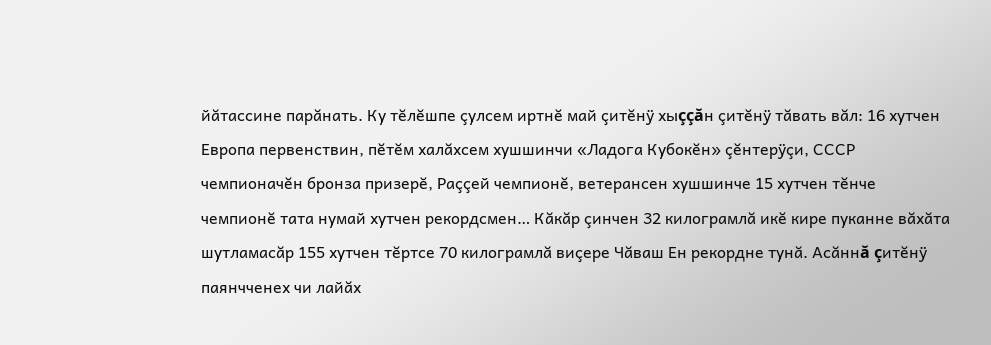йăтассине парăнать. Ку тĕлĕшпе çулсем иртнĕ май çитĕнÿ хыççăн çитĕнÿ тăвать вăл: 16 хутчен Европа первенствин, пĕтĕм халăхсем хушшинчи «Ладога Кубокĕн» çĕнтерÿçи, СССР чемпионачĕн бронза призерĕ, Раççей чемпионĕ, ветерансен хушшинче 15 хутчен тĕнче чемпионĕ тата нумай хутчен рекордсмен… Кăкăр çинчен 32 килограмлă икĕ кире пуканне вăхăта шутламасăр 155 хутчен тĕртсе 70 килограмлă виçере Чăваш Ен рекордне тунă. Асăннă çитĕнÿ паянчченех чи лайăх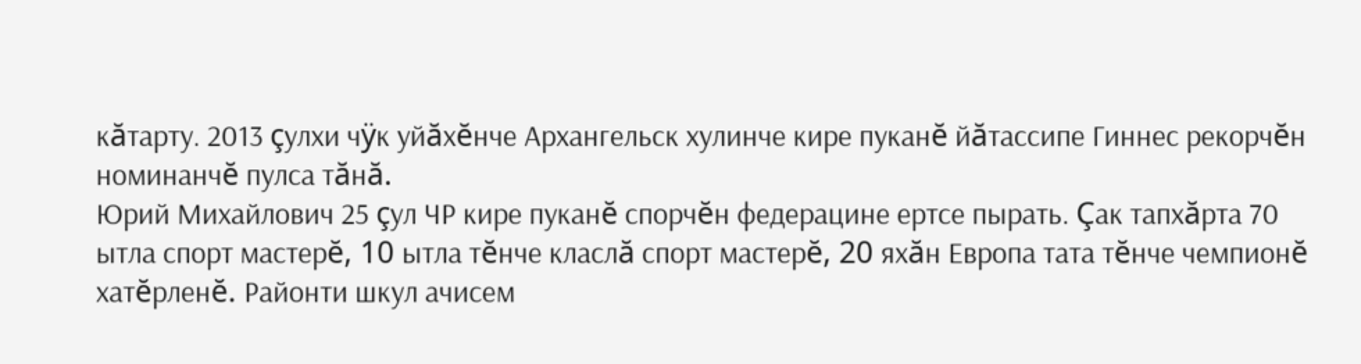кăтарту. 2013 çулхи чÿк уйăхĕнче Архангельск хулинче кире пуканĕ йăтассипе Гиннес рекорчĕн номинанчĕ пулса тăнă.
Юрий Михайлович 25 çул ЧР кире пуканĕ спорчĕн федерацине ертсе пырать. Çак тапхăрта 70 ытла спорт мастерĕ, 10 ытла тĕнче класлă спорт мастерĕ, 20 яхăн Европа тата тĕнче чемпионĕ хатĕрленĕ. Районти шкул ачисем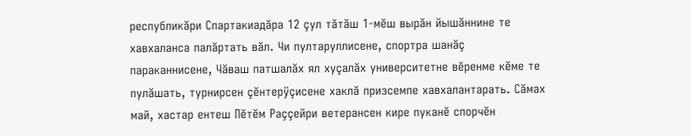республикăри Спартакиадăра 12 çул тăтăш 1-мĕш вырăн йышăннине те хавхаланса палăртать вăл. Чи пултаруллисене, спортра шанăç параканнисене, Чăваш патшалăх ял хуçалăх университетне вĕренме кĕме те пулăшать, турнирсен çĕнтерÿçисене хаклă призсемпе хавхалантарать. Сăмах май, хастар ентеш Пĕтĕм Раççейри ветерансен кире пуканĕ спорчĕн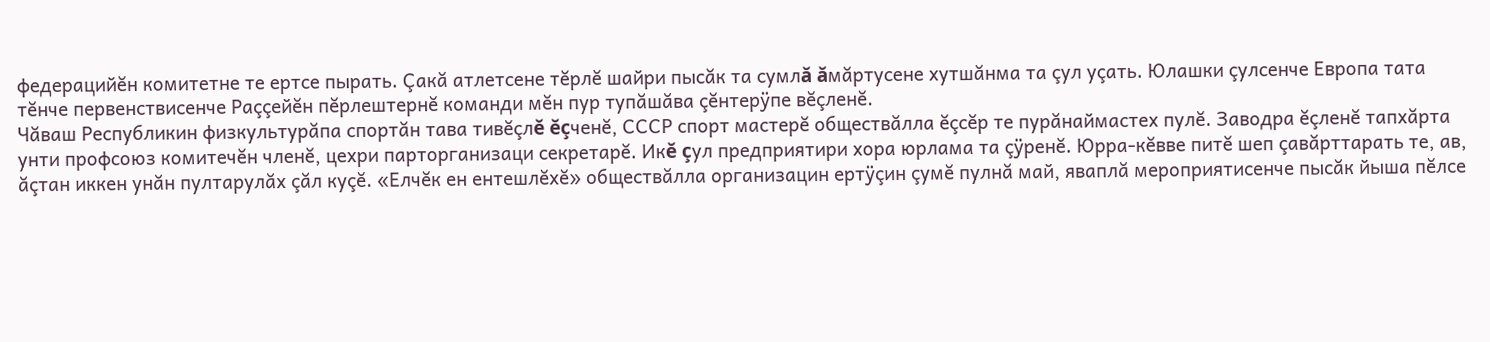федерацийĕн комитетне те ертсе пырать. Çакă атлетсене тĕрлĕ шайри пысăк та сумлă ăмăртусене хутшăнма та çул уçать. Юлашки çулсенче Европа тата тĕнче первенствисенче Раççейĕн пĕрлештернĕ команди мĕн пур тупăшăва çĕнтерÿпе вĕçленĕ.
Чăваш Республикин физкультурăпа спортăн тава тивĕçлĕ ĕçченĕ, СССР спорт мастерĕ обществăлла ĕçсĕр те пурăнаймастех пулĕ. Заводра ĕçленĕ тапхăрта унти профсоюз комитечĕн членĕ, цехри парторганизаци секретарĕ. Икĕ çул предприятири хора юрлама та çÿренĕ. Юрра-кĕвве питĕ шеп çавăрттарать те, ав, ăçтан иккен унăн пултарулăх çăл куçĕ. «Елчĕк ен ентешлĕхĕ» обществăлла организацин ертÿçин çумĕ пулнă май, яваплă мероприятисенче пысăк йыша пĕлсе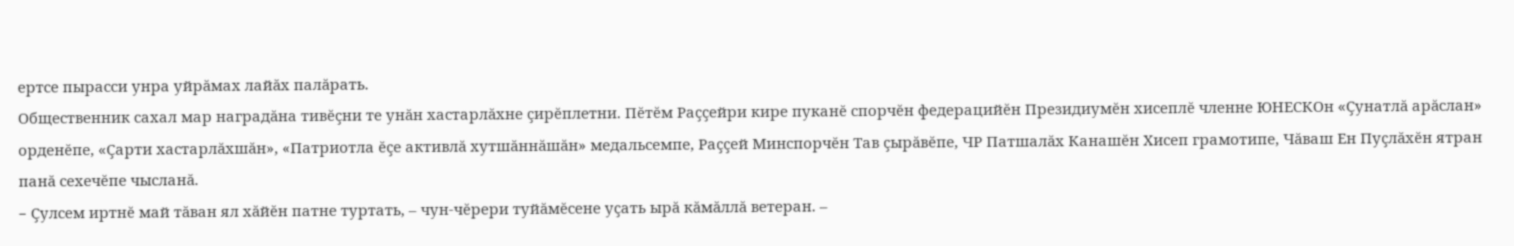ертсе пырасси унра уйрăмах лайăх палăрать.
Общественник сахал мар наградăна тивĕçни те унăн хастарлăхне çирĕплетни. Пĕтĕм Раççейри кире пуканĕ спорчĕн федерацийĕн Президиумĕн хисеплĕ членне ЮНЕСКОн «Çунатлă арăслан» орденĕпе, «Çарти хастарлăхшăн», «Патриотла ĕçе активлă хутшăннăшăн» медальсемпе, Раççей Минспорчĕн Тав çырăвĕпе, ЧР Патшалăх Канашĕн Хисеп грамотипе, Чăваш Ен Пуçлăхĕн ятран панă сехечĕпе чысланă.
– Çулсем иртнĕ май тăван ял хăйĕн патне туртать, – чун-чĕрери туйăмĕсене уçать ырă кăмăллă ветеран. –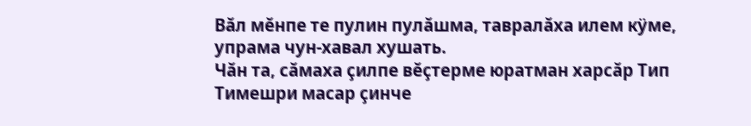Вăл мĕнпе те пулин пулăшма, тавралăха илем кÿме, упрама чун-хавал хушать.
Чăн та, сăмаха çилпе вĕçтерме юратман харсăр Тип Тимешри масар çинче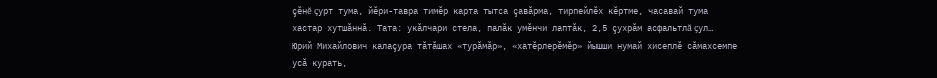çĕнĕ çурт тума, йĕри-тавра тимĕр карта тытса çавăрма, тирпейлĕх кĕртме, часавай тума хастар хутшăннă. Тата: укăлчари стела, палăк умĕнчи лаптăк, 2,5 çухрăм асфальтлă çул… Юрий Михайлович калаçура тăтăшах «турăмăр», «хатĕрлерĕмĕр» йышши нумай хисеплĕ сăмахсемпе усă курать,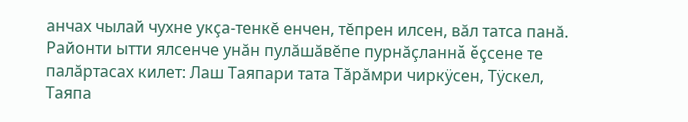анчах чылай чухне укçа-тенкĕ енчен, тĕпрен илсен, вăл татса панă.
Районти ытти ялсенче унăн пулăшăвĕпе пурнăçланнă ĕçсене те палăртасах килет: Лаш Таяпари тата Тăрăмри чиркÿсен, Тÿскел, Таяпа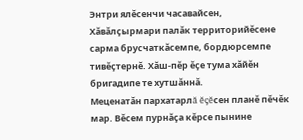Энтри ялĕсенчи часавайсен, Хăвăлçырмари палăк территорийĕсене сарма брусчаткăсемпе, бордюрсемпе тивĕçтернĕ. Хăш-пĕр ĕçе тума хăйĕн бригадипе те хутшăннă.
Меценатăн пархатарлă ĕçĕсен планĕ пĕчĕк мар. Вĕсем пурнăçа кĕрсе пынине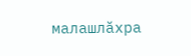малашлăхра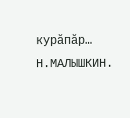курăпăр…
Н.МАЛЫШКИН.